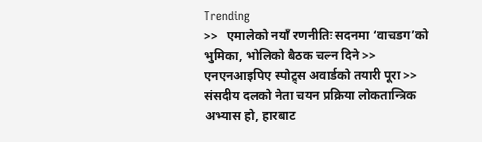Trending
>>   एमालेको नयाँ रणनीतिः सदनमा ‘वाचडग’को भुमिका, भोलिको बैठक चल्न दिने >>   एनएनआइपिए स्पोट्र्स अवार्डको तयारी पूरा >>   संसदीय दलको नेता चयन प्रक्रिया लोकतान्त्रिक अभ्यास हो, हारबाट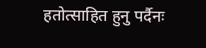हतोत्साहित हुनु पर्दैनः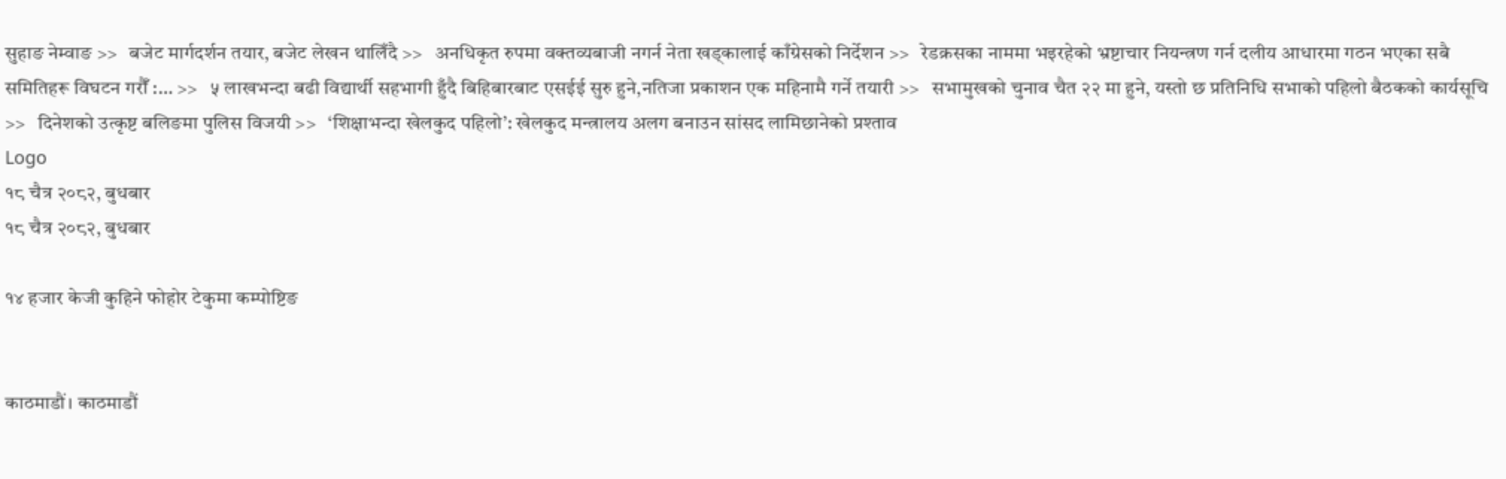सुहाङ नेम्वाङ >>   बजेट मार्गदर्शन तयार, बजेट लेखन थालिँदै >>   अनधिकृत रुपमा वक्तव्यबाजी नगर्न नेता खड्कालाई काँग्रेसको निर्देशन >>   रेडक्रसका नाममा भइरहेको भ्रष्टाचार नियन्त्रण गर्न दलीय आधारमा गठन भएका सबै समितिहरू विघटन गरौँ :… >>   ५ लाखभन्दा बढी विद्यार्थी सहभागी हुँदै बिहिबारबाट एसईई सुरु हुने,नतिजा प्रकाशन एक महिनामै गर्ने तयारी >>   सभामुखको चुनाव चैत २२ मा हुने, यस्तो छ प्रतिनिधि सभाको पहिलो बैठकको कार्यसूचि >>   दिनेशको उत्कृष्ट बलिङमा पुलिस विजयी >>   ‘शिक्षाभन्दा खेलकुद पहिलो’: खेलकुद मन्त्रालय अलग बनाउन सांसद लामिछानेको प्रश्ताव
Logo
१८ चैत्र २०८२, बुधबार
१८ चैत्र २०८२, बुधबार

१४ हजार केजी कुहिने फोहोर टेकुमा कम्पोष्टिङ


काठमाडौं। काठमाडौं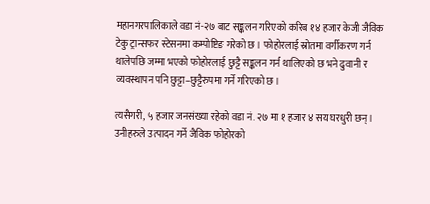महानगरपालिकाले वडा नं-२७ बाट सङ्कलन गरिएको करिब १४ हजार केजी जैविक टेकु ट्रान्सफर स्टेसनमा कम्पोष्टिङ गरेको छ । फोहोरलाई स्रोतमा वर्गीकरण गर्न थालेपछि जम्मा भएको फोहोरलाई छुट्टै सङ्कलन गर्न थालिएको छ भने ढुवानी र व्यवस्थापन पनि छुट्टा–छुट्टैरुपमा गर्ने गरिएको छ ।

त्यसैगरी, ५ हजार जनसंख्या रहेको वडा नं. २७ मा १ हजार ४ सय घरधुरी छन् । उनीहरुले उत्पादन गर्ने जैविक फोहोरको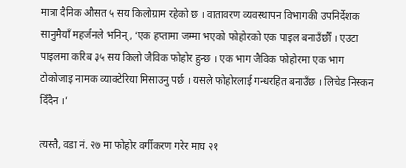मात्रा दैनिक औसत ५ सय किलोग्राम रहेको छ । वातावरण व्यवस्थापन विभागकी उपनिर्देशक सानुमैयाँ महर्जनले भनिन्, ‘एक हप्तामा जम्मा भएको फोहोरको एक पाइल बनाउँछौँ । एउटा पाइलमा करिब ३५ सय किलो जैविक फोहोर हुन्छ । एक भाग जैविक फोहोरमा एक भाग टोकोजाइ नामक व्याक्टेरिया मिसाउनु पर्छ । यसले फोहोरलाई गन्धरहित बनाउँछ । लिचेड निस्कन दिँदैन ।’

त्यस्तै, वडा नं. २७ मा फोहोर वर्गीकरण गरेर माघ २१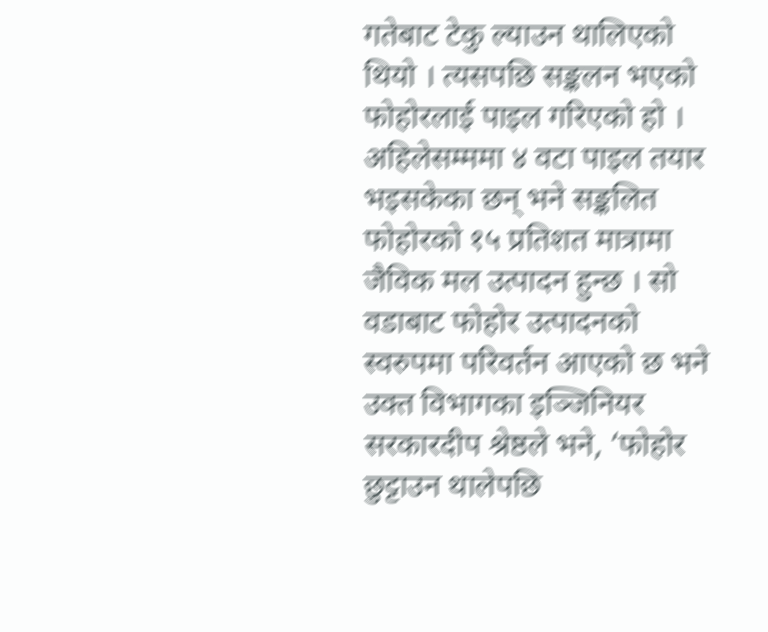गतेबाट टेकु ल्याउन थालिएको थियो । त्यसपछि सङ्कलन भएको फोहोरलाई पाइल गरिएको हो । अहिलेसम्ममा ४ वटा पाइल तयार भइसकेका छन् भने सङ्कलित फोहोरको १५ प्रतिशत मात्रामा जैविक मल उत्पादन हुन्छ । सो वडाबाट फोहोर उत्पादनको स्वरुपमा परिवर्तन आएको छ भने उक्त विभागका इञ्जिनियर सरकारदीप श्रेष्ठले भने, ‘फोहोर छुट्टाउन थालेपछि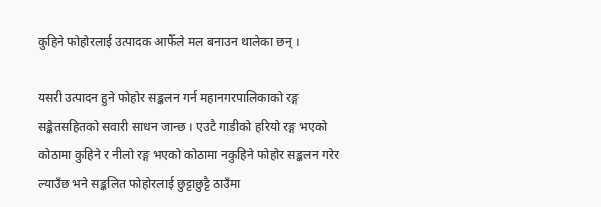कुहिने फोहोरलाई उत्पादक आफैँले मल बनाउन थालेका छन् ।

यसरी उत्पादन हुने फोहोर सङ्कलन गर्न महानगरपालिकाको रङ्ग सङ्केतसहितको सवारी साधन जान्छ । एउटै गाडीको हरियो रङ्ग भएको कोठामा कुहिने र नीलो रङ्ग भएको कोठामा नकुहिने फोहोर सङ्कलन गरेर ल्याउँछ भने सङ्कलित फोहोरलाई छुट्टाछुट्टै ठाउँमा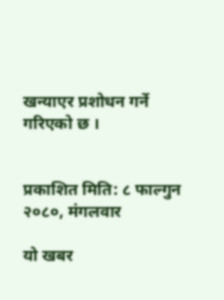खन्याएर प्रशोधन गर्ने गरिएको छ ।


प्रकाशित मिति: ८ फाल्गुन २०८०, मंगलवार

यो खबर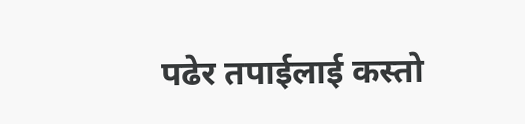पढेर तपाईलाई कस्तो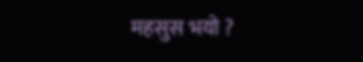महसुस भयो ?